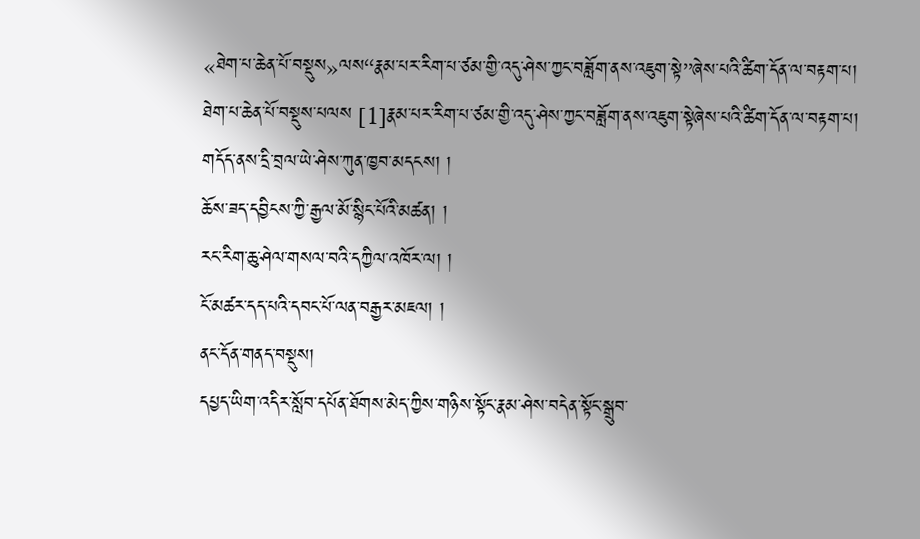«ཐེག་པ་ཆེན་པོ་བསྡུས»ལས‘‘རྣམ་པར་རིག་པ་ཙམ་གྱི་འདུ་ཤེས་ཀྱང་བཟློག་ནས་འཇུག་སྟེ’’ཞེས་པའི་ཚིག་དོན་ལ་བརྟག་པ།
ཐེག་པ་ཆེན་པོ་བསྡུས་པལས [1]རྣམ་པར་རིག་པ་ཙམ་གྱི་འདུ་ཤེས་ཀྱང་བཟློག་ནས་འཇུག་སྟེཞེས་པའི་ཚིག་དོན་ལ་བརྟག་པ།
གདོད་ནས་དྲི་བྲལ་ཡེ་ཤེས་ཀུན་ཁྱབ་མདངས། །
ཆོས་ཟད་དབྱིངས་ཀྱི་རྒྱལ་མོ་སྙིང་པོའི་མཚན། །
རང་རིག་ཆུ་ཤེལ་གསལ་བའི་དཀྱིལ་འཁོར་ལ། །
ངོ་མཚར་དད་པའི་དབང་པོ་ལན་བརྒྱར་མཇལ། །
ནང་དོན་གནད་བསྡུས།
དཔྱད་ཡིག་འདིར་སློབ་དཔོན་ཐོགས་མེད་ཀྱིས་གཉིས་སྟོང་རྣམ་ཤེས་བདེན་སྟོང་སྒྲུབ་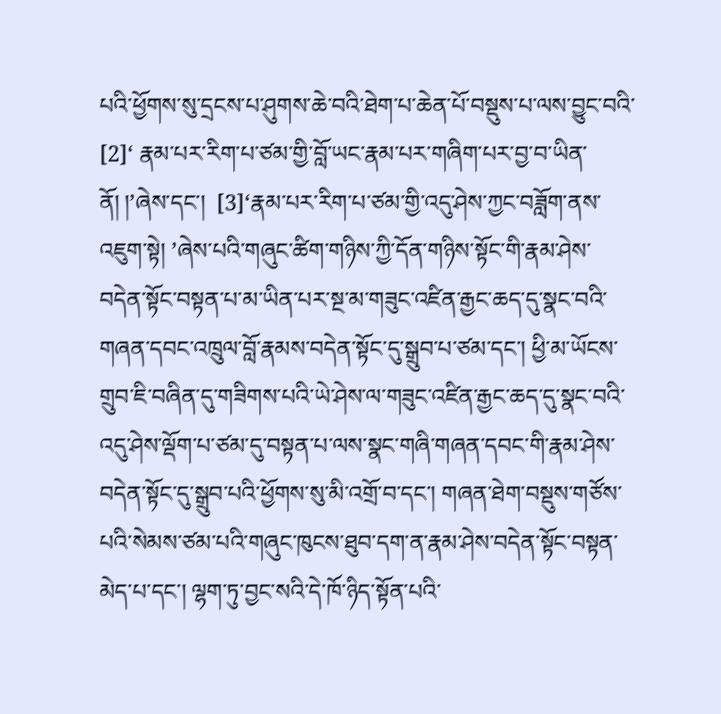པའི་ཕྱོགས་སུ་དྲངས་པ་ཤུགས་ཆེ་བའི་ཐེག་པ་ཆེན་པོ་བསྡུས་པ་ལས་བྱུང་བའི་ [2]‘ རྣམ་པར་རིག་པ་ཙམ་གྱི་བློ་ཡང་རྣམ་པར་གཞིག་པར་བྱ་བ་ཡིན་ནོ། །’ཞེས་དང་།  [3]‘རྣམ་པར་རིག་པ་ཙམ་གྱི་འདུ་ཤེས་ཀྱང་བཟློག་ནས་འཇུག་སྟེ། ’ཞེས་པའི་གཞུང་ཚིག་གཉིས་ཀྱི་དོན་གཉིས་སྟོང་གི་རྣམ་ཤེས་བདེན་སྟོང་བསྟན་པ་མ་ཡིན་པར་སྔ་མ་གཟུང་འཛིན་རྒྱང་ཆད་དུ་སྣང་བའི་གཞན་དབང་འཁྲུལ་བློ་རྣམས་བདེན་སྟོང་དུ་སྒྲུབ་པ་ཙམ་དང་། ཕྱི་མ་ཡོངས་གྲུབ་ཇི་བཞིན་དུ་གཟིགས་པའི་ཡེ་ཤེས་ལ་གཟུང་འཛིན་རྒྱང་ཆད་དུ་སྣང་བའི་འདུ་ཤེས་ལྡོག་པ་ཙམ་དུ་བསྟན་པ་ལས་སྣང་གཞི་གཞན་དབང་གི་རྣམ་ཤེས་བདེན་སྟོང་དུ་སྒྲུབ་པའི་ཕྱོགས་སུ་མི་འགྲོ་བ་དང་། གཞན་ཐེག་བསྡུས་གཙོས་པའི་སེམས་ཙམ་པའི་གཞུང་ཁུངས་ཐུབ་དག་ན་རྣམ་ཤེས་བདེན་སྟོང་བསྟན་མེད་པ་དང་། ལྷག་ཏུ་བྱང་སའི་དེ་ཁོ་ཉིད་སྟོན་པའི་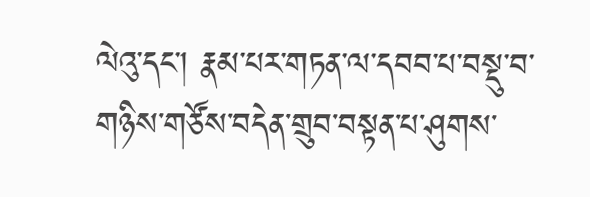ལེའུ་དང་། རྣམ་པར་གཏན་ལ་དབབ་པ་བསྡུ་བ་གཉིས་གཙོས་བདེན་གྲུབ་བསྟན་པ་ཤུགས་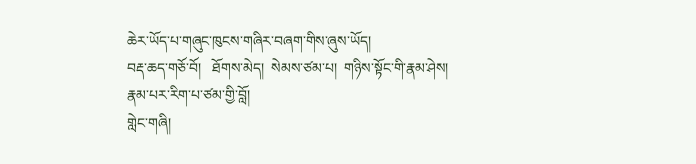ཆེར་ཡོད་པ་གཞུང་ཁུངས་གཞིར་བཞག་གིས་ཞུས་ཡོད།
བརྡ་ཆད་གཅོ་བོ།   ཐོགས་མེད།  སེམས་ཙམ་པ།  གཉིས་སྟོང་གི་རྣམ་ཤེས།  རྣམ་པར་རིག་པ་ཙམ་གྱི་བློ།
གླེང་གཞི།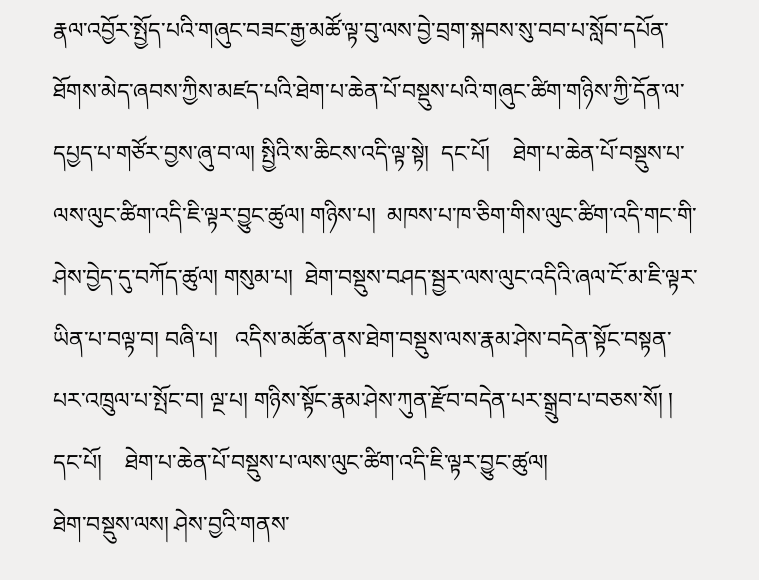རྣལ་འབྱོར་སྤྱོད་པའི་གཞུང་བཟང་རྒྱ་མཚོ་ལྟ་བུ་ལས་བྱེ་བྲག་སྐབས་སུ་བབ་པ་སློབ་དཔོན་ཐོགས་མེད་ཞབས་ཀྱིས་མཛད་པའི་ཐེག་པ་ཆེན་པོ་བསྡུས་པའི་གཞུང་ཚིག་གཉིས་ཀྱི་དོན་ལ་དཔྱད་པ་གཙོར་བྱས་ཞུ་བ་ལ། སྤྱིའི་ས་ཆིངས་འདི་ལྟ་སྟེ།  དང་པོ།    ཐེག་པ་ཆེན་པོ་བསྡུས་པ་ལས་ལུང་ཚིག་འདི་ཇི་ལྟར་བྱུང་ཚུལ། གཉིས་པ།  མཁས་པ་ཁ་ཅིག་གིས་ལུང་ཚིག་འདི་གང་གི་ཤེས་བྱེད་དུ་བཀོད་ཚུལ། གསུམ་པ།  ཐེག་བསྡུས་བཤད་སྦྱར་ལས་ལུང་འདིའི་ཞལ་ངོ་མ་ཇི་ལྟར་ཡིན་པ་བལྟ་བ། བཞི་པ།   འདིས་མཚོན་ནས་ཐེག་བསྡུས་ལས་རྣམ་ཤེས་བདེན་སྟོང་བསྟན་པར་འཁྲུལ་པ་སྤོང་བ། ལྔ་པ། གཉིས་སྟོང་རྣམ་ཤེས་ཀུན་རྫོབ་བདེན་པར་སྒྲུབ་པ་བཅས་སོ། །
དང་པོ།    ཐེག་པ་ཆེན་པོ་བསྡུས་པ་ལས་ལུང་ཚིག་འདི་ཇི་ལྟར་བྱུང་ཚུལ།
ཐེག་བསྡུས་ལས། ཤེས་བྱའི་གནས་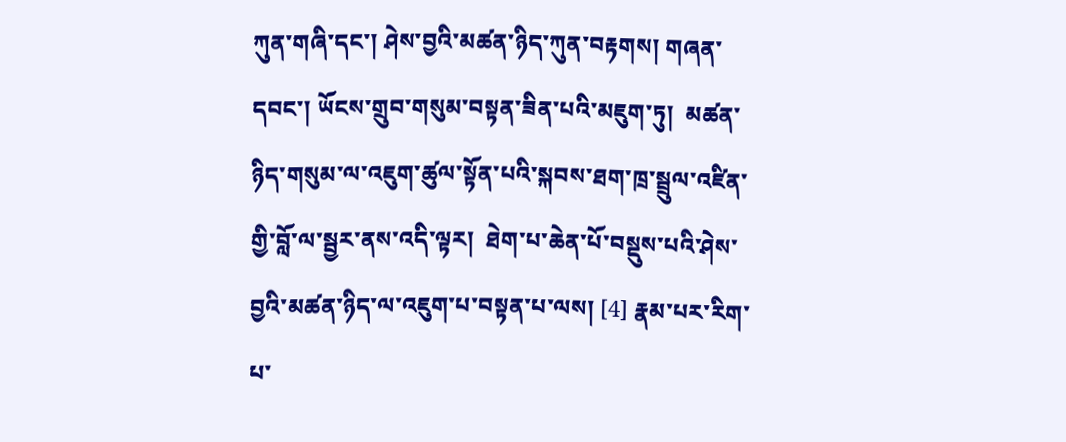ཀུན་གཞི་དང་། ཤེས་བྱའི་མཚན་ཉིད་ཀུན་བརྟགས། གཞན་དབང་། ཡོངས་གྲུབ་གསུམ་བསྟན་ཟིན་པའི་མཇུག་ཏུ།  མཚན་ཉིད་གསུམ་ལ་འཇུག་ཚུལ་སྟོན་པའི་སྐབས་ཐག་ཁྲ་སྦྲུལ་འཛིན་གྱི་བློ་ལ་སྦྱར་ནས་འདི་ལྟར།  ཐེག་པ་ཆེན་པོ་བསྡུས་པའི་ཤེས་བྱའི་མཚན་ཉིད་ལ་འཇུག་པ་བསྟན་པ་ལས། [4] རྣམ་པར་རིག་པ་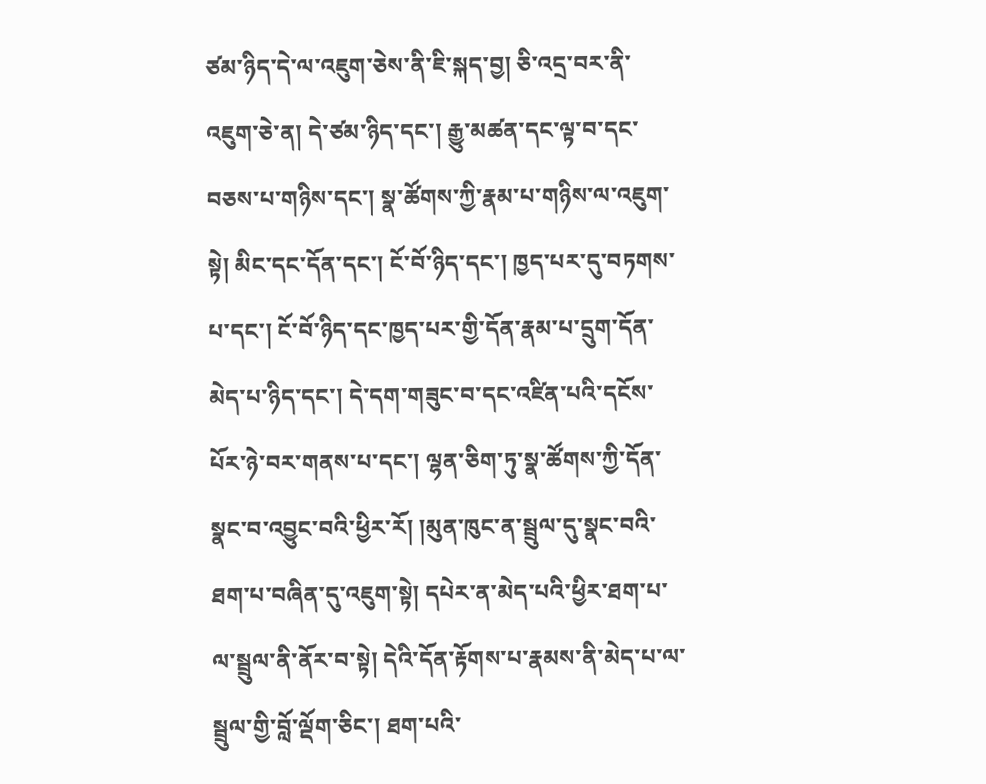ཙམ་ཉིད་དེ་ལ་འཇུག་ཅེས་ནི་ཇི་སྐད་བྱ། ཅི་འདྲ་བར་ནི་འཇུག་ཅེ་ན། དེ་ཙམ་ཉིད་དང་། རྒྱུ་མཚན་དང་ལྟ་བ་དང་བཅས་པ་གཉིས་དང་། སྣ་ཚོགས་ཀྱི་རྣམ་པ་གཉིས་ལ་འཇུག་སྟེ། མིང་དང་དོན་དང་། ངོ་བོ་ཉིད་དང་། ཁྱད་པར་དུ་བཏགས་པ་དང་། ངོ་བོ་ཉིད་དང་ཁྱད་པར་གྱི་དོན་རྣམ་པ་དྲུག་དོན་མེད་པ་ཉིད་དང་། དེ་དག་གཟུང་བ་དང་འཛིན་པའི་དངོས་པོར་ཉེ་བར་གནས་པ་དང་། ལྷན་ཅིག་ཏུ་སྣ་ཚོགས་ཀྱི་དོན་སྣང་བ་འབྱུང་བའི་ཕྱིར་རོ། །མུན་ཁུང་ན་སྦྲུལ་དུ་སྣང་བའི་ཐག་པ་བཞིན་དུ་འཇུག་སྟེ། དཔེར་ན་མེད་པའི་ཕྱིར་ཐག་པ་ལ་སྦྲུལ་ནི་ནོར་བ་སྟེ། དེའི་དོན་རྟོགས་པ་རྣམས་ནི་མེད་པ་ལ་སྦྲུལ་གྱི་བློ་ལྡོག་ཅིང་། ཐག་པའི་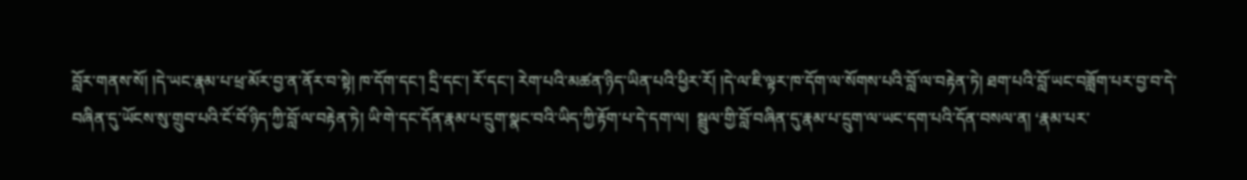བློར་གནས་སོ། །དེ་ཡང་རྣམ་པ་ཕྲ་མོར་བྱ་ན་ནོར་བ་སྟེ། ཁ་དོག་དང་། དྲི་དང་། རོ་དང་། རེག་པའི་མཚན་ཉིད་ཡིན་པའི་ཕྱིར་རོ། །དེ་ལ་ཇི་ལྟར་ཁ་དོག་ལ་སོགས་པའི་བློ་ལ་བརྟེན་ཏེ། ཐག་པའི་བློ་ཡང་བཟློག་པར་བྱ་བ་དེ་བཞིན་དུ་ཡོངས་སུ་གྲུབ་པའི་ངོ་བོ་ཉིད་ཀྱི་བློ་ལ་བརྟེན་ཏེ། ཡི་གེ་དང་དོན་རྣམ་པ་དྲུག་སྣང་བའི་ཡིད་ཀྱི་རྟོག་པ་དེ་དག་ལ།  སྦྲུལ་གྱི་བློ་བཞིན་དུ་རྣམ་པ་དྲུག་ལ་ཡང་དག་པའི་དོན་བསལ་ན། ‘རྣམ་པར་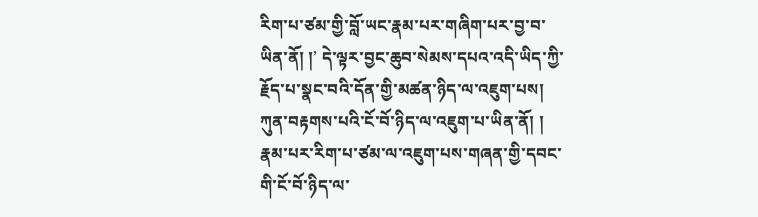རིག་པ་ཙམ་གྱི་བློ་ཡང་རྣམ་པར་གཞིག་པར་བྱ་བ་ཡིན་ནོ། །’ དེ་ལྟར་བྱང་ཆུབ་སེམས་དཔའ་འདི་ཡིད་ཀྱི་རྗོད་པ་སྣང་བའི་དོན་གྱི་མཚན་ཉིད་ལ་འཇུག་པས། ཀུན་བརྟགས་པའི་ངོ་བོ་ཉིད་ལ་འཇུག་པ་ཡིན་ནོ། ། རྣམ་པར་རིག་པ་ཙམ་ལ་འཇུག་པས་གཞན་གྱི་དབང་གི་ངོ་བོ་ཉིད་ལ་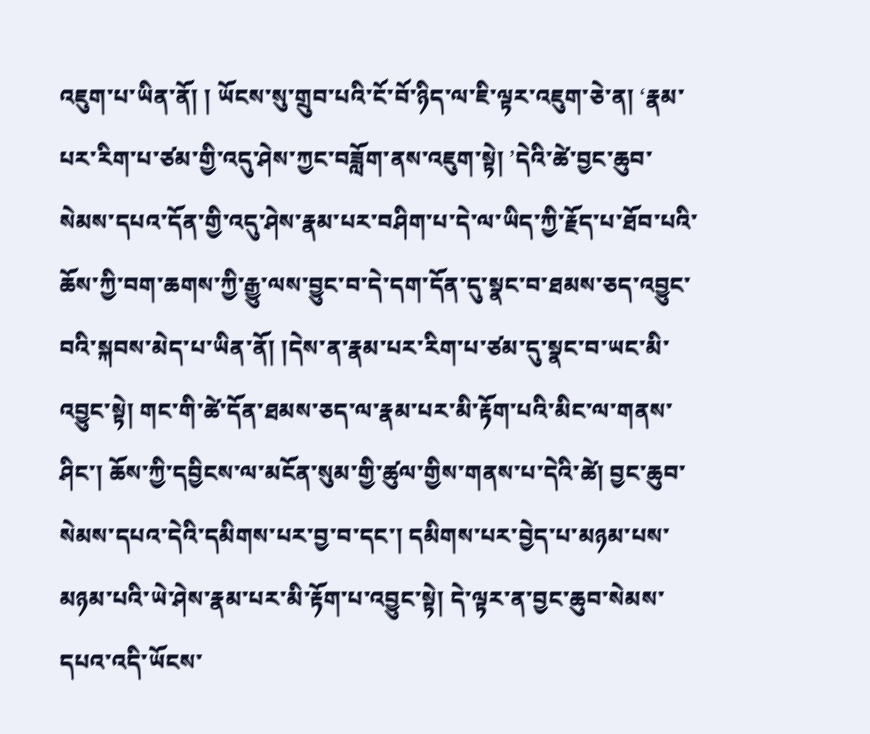འཇུག་པ་ཡིན་ནོ། ། ཡོངས་སུ་གྲུབ་པའི་ངོ་བོ་ཉིད་ལ་ཇི་ལྟར་འཇུག་ཅེ་ན། ‘རྣམ་པར་རིག་པ་ཙམ་གྱི་འདུ་ཤེས་ཀྱང་བཟློག་ནས་འཇུག་སྟེ། ’དེའི་ཚེ་བྱང་ཆུབ་སེམས་དཔའ་དོན་གྱི་འདུ་ཤེས་རྣམ་པར་བཤིག་པ་དེ་ལ་ཡིད་ཀྱི་རྗོད་པ་ཐོབ་པའི་ཆོས་ཀྱི་བག་ཆགས་ཀྱི་རྒྱུ་ལས་བྱུང་བ་དེ་དག་དོན་དུ་སྣང་བ་ཐམས་ཅད་འབྱུང་བའི་སྐབས་མེད་པ་ཡིན་ནོ། །དེས་ན་རྣམ་པར་རིག་པ་ཙམ་དུ་སྣང་བ་ཡང་མི་འབྱུང་སྟེ། གང་གི་ཚེ་དོན་ཐམས་ཅད་ལ་རྣམ་པར་མི་རྟོག་པའི་མིང་ལ་གནས་ཤིང་། ཆོས་ཀྱི་དབྱིངས་ལ་མངོན་སུམ་གྱི་ཚུལ་གྱིས་གནས་པ་དེའི་ཚེ། བྱང་ཆུབ་སེམས་དཔའ་དེའི་དམིགས་པར་བྱ་བ་དང་། དམིགས་པར་བྱེད་པ་མཉམ་པས་མཉམ་པའི་ཡེ་ཤེས་རྣམ་པར་མི་རྟོག་པ་འབྱུང་སྟེ། དེ་ལྟར་ན་བྱང་ཆུབ་སེམས་དཔའ་འདི་ཡོངས་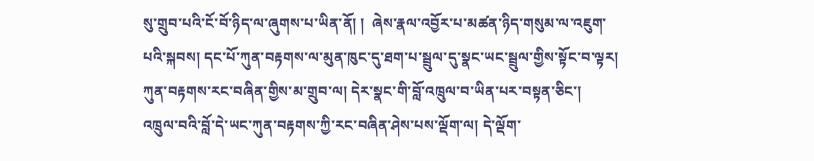སུ་གྲུབ་པའི་ངོ་བོ་ཉིད་ལ་ཞུགས་པ་ཡིན་ནོ། །  ཞེས་རྣལ་འབྱོར་པ་མཚན་ཉིད་གསུམ་ལ་འཇུག་པའི་སྐབས། དང་པོ་ཀུན་བརྟགས་ལ་མུན་ཁུང་དུ་ཐག་པ་སྦྲུལ་དུ་སྣང་ཡང་སྦྲུལ་གྱིས་སྟོང་བ་ལྟར། ཀུན་བརྟགས་རང་བཞིན་གྱིས་མ་གྲུབ་ལ། དེར་སྣང་གི་བློ་འཁྲུལ་བ་ཡིན་པར་བསྟན་ཅིང་།  འཁྲུལ་བའི་བློ་དེ་ཡང་ཀུན་བརྟགས་ཀྱི་རང་བཞིན་ཤེས་པས་ལྡོག་ལ། དེ་ལྡོག་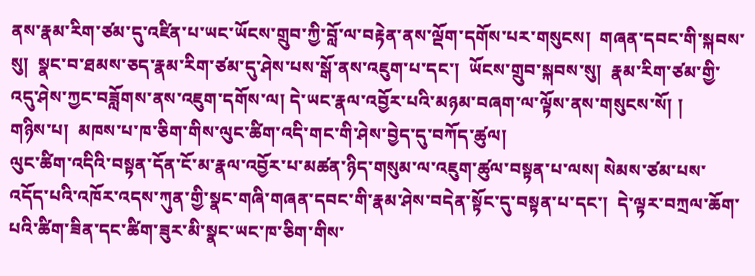ནས་རྣམ་རིག་ཙམ་དུ་འཛིན་པ་ཡང་ཡོངས་གྲུབ་ཀྱི་བློ་ལ་བརྟེན་ནས་ལྡོག་དགོས་པར་གསུངས།  གཞན་དབང་གི་སྐབས་སུ།  སྣང་བ་ཐམས་ཅད་རྣམ་རིག་ཙམ་དུ་ཤེས་པས་སྒོ་ནས་འཇུག་པ་དང་།  ཡོངས་གྲུབ་སྐབས་སུ།  རྣམ་རིག་ཙམ་གྱི་འདུ་ཤེས་ཀྱང་བཟློགས་ནས་འཇུག་དགོས་ལ། དེ་ཡང་རྣལ་འབྱོར་པའི་མཉམ་བཞག་ལ་ལྟོས་ནས་གསུངས་སོ། །
གཉིས་པ།  མཁས་པ་ཁ་ཅིག་གིས་ལུང་ཚིག་འདི་གང་གི་ཤེས་བྱེད་དུ་བཀོད་ཚུལ།
ལུང་ཚིག་འདིའི་བསྟན་དོན་ངོ་མ་རྣལ་འབྱོར་པ་མཚན་ཉིད་གསུམ་ལ་འཇུག་ཚུལ་བསྟན་པ་ལས། སེམས་ཙམ་པས་འདོད་པའི་འཁོར་འདས་ཀུན་གྱི་སྣང་གཞི་གཞན་དབང་གི་རྣམ་ཤེས་བདེན་སྟོང་དུ་བསྟན་པ་དང་།  དེ་ལྟར་བཀྲལ་ཆོག་པའི་ཚིག་ཟིན་དང་ཚིག་ཟུར་མི་སྣང་ཡང་ཁ་ཅིག་གིས་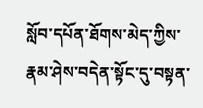སློབ་དཔོན་ཐོགས་མེད་ཀྱིས་རྣམ་ཤེས་བདེན་སྟོང་དུ་བསྟན་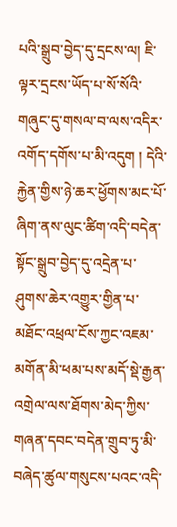པའི་སྒྲུབ་བྱེད་དུ་དྲངས་ལ། ཇི་ལྟར་དྲངས་ཡོད་པ་སོ་སོའི་གཞུང་དུ་གསལ་བ་ལས་འདིར་འགོད་དགོས་པ་མི་འདུག ། དེའི་རྐྱེན་གྱིས་ཉེ་ཆར་ཕྱོགས་མང་པོ་ཞིག་ནས་ལུང་ཚིག་འདི་བདེན་སྟོང་སྒྲུབ་བྱེད་དུ་འདྲེན་པ་ཤུགས་ཆེར་འགྱུར་གྱིན་པ་མཐོང་འཕྲལ་ངོས་ཀྱང་འཇམ་མགོན་མི་ཕམ་པས་མདོ་སྡེ་རྒྱན་འགྲེལ་ལས་ཐོགས་མེད་ཀྱིས་གཞན་དབང་བདེན་གྲུབ་ཏུ་མི་བཞེད་ཚུལ་གསུངས་པའང་འདི་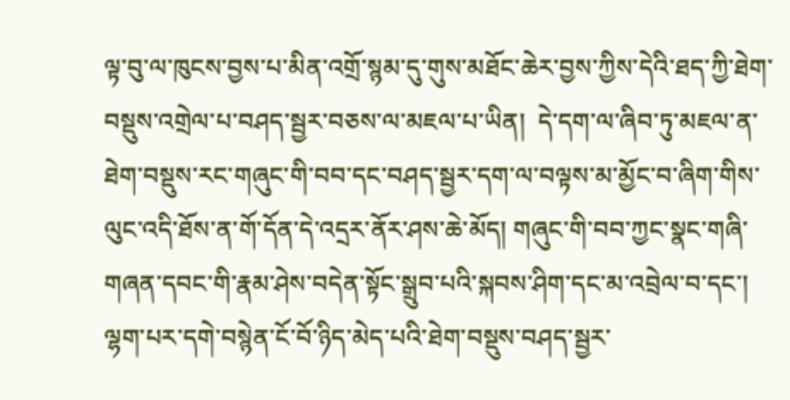ལྟ་བུ་ལ་ཁུངས་བྱས་པ་མིན་འགྲོ་སྙམ་དུ་གུས་མཐོང་ཆེར་བྱས་ཀྱིས་དེའི་ཐད་ཀྱི་ཐེག་བསྡུས་འགྲེལ་པ་བཤད་སྦྱར་བཅས་ལ་མཇལ་པ་ཡིན།  དེ་དག་ལ་ཞིབ་ཏུ་མཇལ་ན་ཐེག་བསྡུས་རང་གཞུང་གི་བབ་དང་བཤད་སྦྱར་དག་ལ་བལྟས་མ་མྱོང་བ་ཞིག་གིས་ལུང་འདི་ཐོས་ན་གོ་དོན་དེ་འདྲར་ནོར་ཤས་ཆེ་མོད། གཞུང་གི་བབ་ཀྱང་སྣང་གཞི་གཞན་དབང་གི་རྣམ་ཤེས་བདེན་སྟོང་སྒྲུབ་པའི་སྐབས་ཤིག་དང་མ་འབྲེལ་བ་དང་། ལྷག་པར་དགེ་བསྙེན་ངོ་བོ་ཉིད་མེད་པའི་ཐེག་བསྡུས་བཤད་སྦྱར་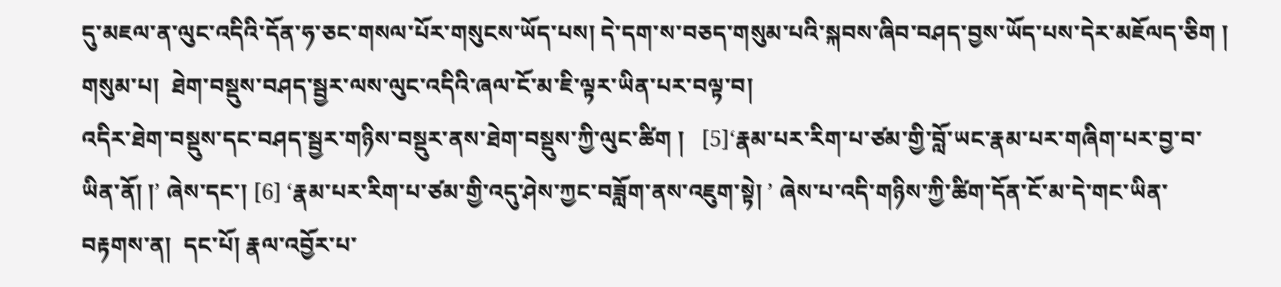དུ་མཇལ་ན་ལུང་འདིའི་དོན་ཧ་ཅང་གསལ་པོར་གསུངས་ཡོད་པས། དེ་དག་ས་བཅད་གསུམ་པའི་སྐབས་ཞིབ་བཤད་བྱས་ཡོད་པས་དེར་མཇོལད་ཅིག །
གསུམ་པ།  ཐེག་བསྡུས་བཤད་སྦྱར་ལས་ལུང་འདིའི་ཞལ་ངོ་མ་ཇི་ལྟར་ཡིན་པར་བལྟ་བ།
འདིར་ཐེག་བསྡུས་དང་བཤད་སྦྱར་གཉིས་བསྡུར་ནས་ཐེག་བསྡུས་ཀྱི་ལུང་ཚིག །   [5]‘རྣམ་པར་རིག་པ་ཙམ་གྱི་བློ་ཡང་རྣམ་པར་གཞིག་པར་བྱ་བ་ཡིན་ནོ། །’ ཞེས་དང་། [6] ‘རྣམ་པར་རིག་པ་ཙམ་གྱི་འདུ་ཤེས་ཀྱང་བཟློག་ནས་འཇུག་སྟེ། ’ ཞེས་པ་འདི་གཉིས་ཀྱི་ཚིག་དོན་ངོ་མ་དེ་གང་ཡིན་བརྟགས་ན།  དང་པོ། རྣལ་འབྱོར་པ་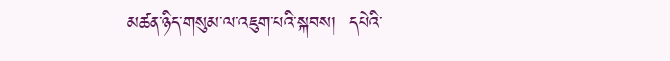མཚན་ཉིད་གསུམ་ལ་འཇུག་པའི་སྐབས།  དཔེའི་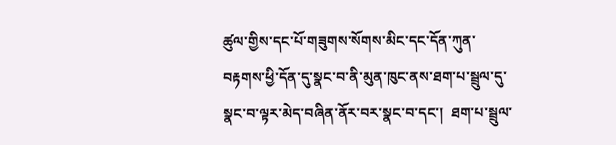ཚུལ་གྱིས་དང་པོ་གཟུགས་སོགས་མིང་དང་དོན་ཀུན་བརྟགས་ཕྱི་དོན་དུ་སྣང་བ་ནི་མུན་ཁུང་ནས་ཐག་པ་སྦྲུལ་དུ་སྣང་བ་ལྟར་མེད་བཞིན་ནོར་བར་སྣང་བ་དང་།  ཐག་པ་སྦྲུལ་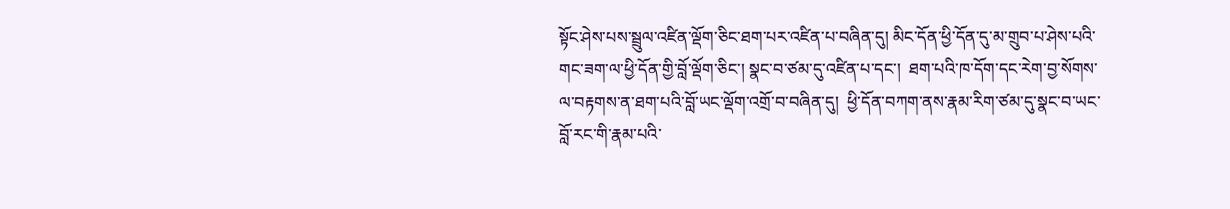སྟོང་ཤེས་པས་སྦྲུལ་འཛིན་ལྡོག་ཅིང་ཐག་པར་འཛིན་པ་བཞིན་དུ། མིང་དོན་ཕྱི་དོན་དུ་མ་གྲུབ་པ་ཤེས་པའི་གང་ཟག་ལ་ཕྱི་དོན་གྱི་བློ་ལྡོག་ཅིང་། སྣང་བ་ཙམ་དུ་འཛིན་པ་དང་།  ཐག་པའི་ཁ་དོག་དང་རེག་བྱ་སོགས་ལ་བརྟགས་ན་ཐག་པའི་བློ་ཡང་ལྡོག་འགྲོ་བ་བཞིན་དུ།  ཕྱི་དོན་བཀག་ནས་རྣམ་རིག་ཙམ་དུ་སྣང་བ་ཡང་བློ་རང་གི་རྣམ་པའི་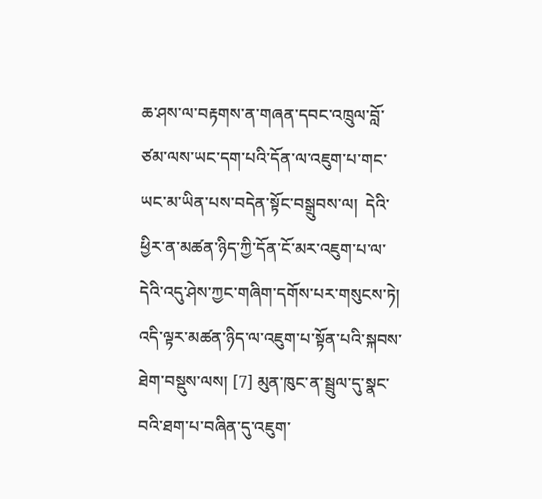ཆ་ཤས་ལ་བརྟགས་ན་གཞན་དབང་འཁྲུལ་བློ་ཙམ་ལས་ཡང་དག་པའི་དོན་ལ་འཇུག་པ་གང་ཡང་མ་ཡིན་པས་བདེན་སྟོང་བསྒྲུབས་ལ།  དེའི་ཕྱིར་ན་མཚན་ཉིད་ཀྱི་དོན་ངོ་མར་འཇུག་པ་ལ་དེའི་འདུ་ཤེས་ཀྱང་གཞིག་དགོས་པར་གསུངས་ཏེ།  འདི་ལྟར་མཚན་ཉིད་ལ་འཇུག་པ་སྟོན་པའི་སྐབས་ཐེག་བསྡུས་ལས། [7] མུན་ཁུང་ན་སྦྲུལ་དུ་སྣང་བའི་ཐག་པ་བཞིན་དུ་འཇུག་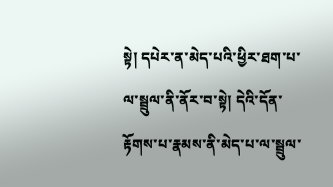སྟེ། དཔེར་ན་མེད་པའི་ཕྱིར་ཐག་པ་ལ་སྦྲུལ་ནི་ནོར་བ་སྟེ། དེའི་དོན་རྟོགས་པ་རྣམས་ནི་མེད་པ་ལ་སྦྲུལ་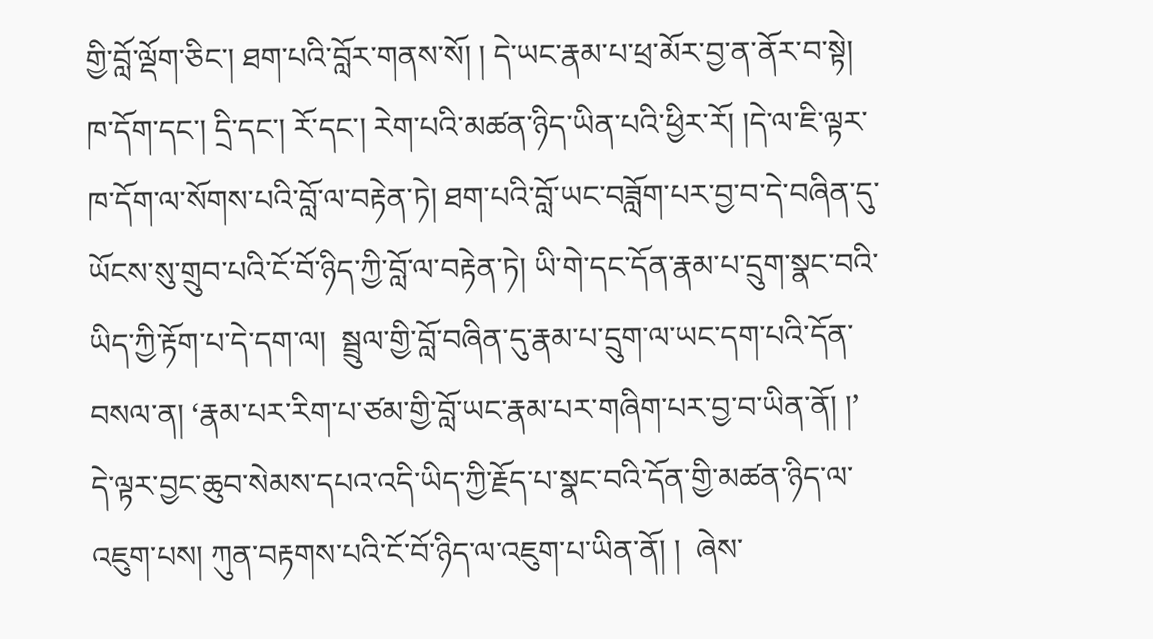གྱི་བློ་ལྡོག་ཅིང་། ཐག་པའི་བློར་གནས་སོ། ། དེ་ཡང་རྣམ་པ་ཕྲ་མོར་བྱ་ན་ནོར་བ་སྟེ། ཁ་དོག་དང་། དྲི་དང་། རོ་དང་། རེག་པའི་མཚན་ཉིད་ཡིན་པའི་ཕྱིར་རོ། །དེ་ལ་ཇི་ལྟར་ཁ་དོག་ལ་སོགས་པའི་བློ་ལ་བརྟེན་ཏེ། ཐག་པའི་བློ་ཡང་བཟློག་པར་བྱ་བ་དེ་བཞིན་དུ་ཡོངས་སུ་གྲུབ་པའི་ངོ་བོ་ཉིད་ཀྱི་བློ་ལ་བརྟེན་ཏེ། ཡི་གེ་དང་དོན་རྣམ་པ་དྲུག་སྣང་བའི་ཡིད་ཀྱི་རྟོག་པ་དེ་དག་ལ།  སྦྲུལ་གྱི་བློ་བཞིན་དུ་རྣམ་པ་དྲུག་ལ་ཡང་དག་པའི་དོན་བསལ་ན། ‘རྣམ་པར་རིག་པ་ཙམ་གྱི་བློ་ཡང་རྣམ་པར་གཞིག་པར་བྱ་བ་ཡིན་ནོ། །’ དེ་ལྟར་བྱང་ཆུབ་སེམས་དཔའ་འདི་ཡིད་ཀྱི་རྗོད་པ་སྣང་བའི་དོན་གྱི་མཚན་ཉིད་ལ་འཇུག་པས། ཀུན་བརྟགས་པའི་ངོ་བོ་ཉིད་ལ་འཇུག་པ་ཡིན་ནོ། །  ཞེས་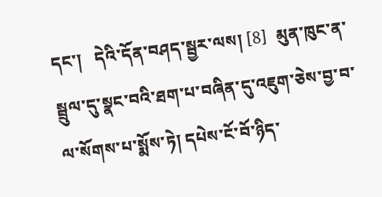དང་།   དེའི་དོན་བཤད་སྦྱར་ལས། [8]  མུན་ཁུང་ན་སྦྲུལ་དུ་སྣང་བའི་ཐག་པ་བཞིན་དུ་འཇུག་ཅེས་བྱ་བ་ལ་སོགས་པ་སྨོས་ཏེ། དཔེས་ངོ་བོ་ཉིད་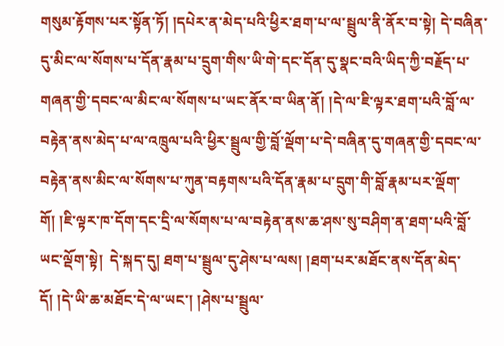གསུམ་རྟོགས་པར་སྟོན་ཏོ། །དཔེར་ན་མེད་པའི་ཕྱིར་ཐག་པ་ལ་སྦྲུལ་ནི་ནོར་བ་སྟེ། དེ་བཞིན་དུ་མིང་ལ་སོགས་པ་དོན་རྣམ་པ་དྲུག་གིས་ཡི་གེ་དང་དོན་དུ་སྣང་བའི་ཡིད་ཀྱི་བརྗོད་པ་གཞན་གྱི་དབང་ལ་མིང་ལ་སོགས་པ་ཡང་ནོར་བ་ཡིན་ནོ། །དེ་ལ་ཇི་ལྟར་ཐག་པའི་བློ་ལ་བརྟེན་ནས་མེད་པ་ལ་འཁྲུལ་པའི་ཕྱིར་སྦྲུལ་གྱི་བློ་ལྡོག་པ་དེ་བཞིན་དུ་གཞན་གྱི་དབང་ལ་བརྟེན་ནས་མིང་ལ་སོགས་པ་ཀུན་བརྟགས་པའི་དོན་རྣམ་པ་དྲུག་གི་བློ་རྣམ་པར་ལྡོག་གོ། །ཇི་ལྟར་ཁ་དོག་དང་དྲི་ལ་སོགས་པ་ལ་བརྟེན་ནས་ཆ་ཤས་སུ་བཤིག་ན་ཐག་པའི་བློ་ཡང་ལྡོག་སྟེ།  དེ་སྐད་དུ། ཐག་པ་སྦྲུལ་དུ་ཤེས་པ་ལས། །ཐག་པར་མཐོང་ནས་དོན་མེད་དོ། །དེ་ཡི་ཆ་མཐོང་དེ་ལ་ཡང་། །ཤེས་པ་སྦྲུལ་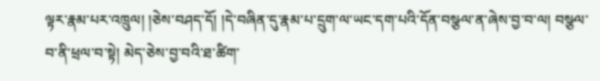ལྟར་རྣམ་པར་འཁྲུལ། །ཅེས་བཤད་དོ། །དེ་བཞིན་དུ་རྣམ་པ་དྲུག་ལ་ཡང་དག་པའི་དོན་བསྩལ་ན་ཞེས་བྱ་བ་ལ། བསྩལ་བ་ནི་ཕྲལ་བ་སྟེ། མེད་ཅེས་བྱ་བའི་ཐ་ཚིག་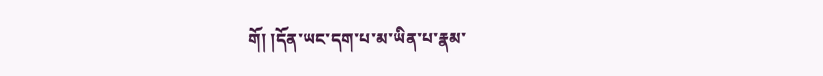གོ། །དོན་ཡང་དག་པ་མ་ཡིན་པ་རྣམ་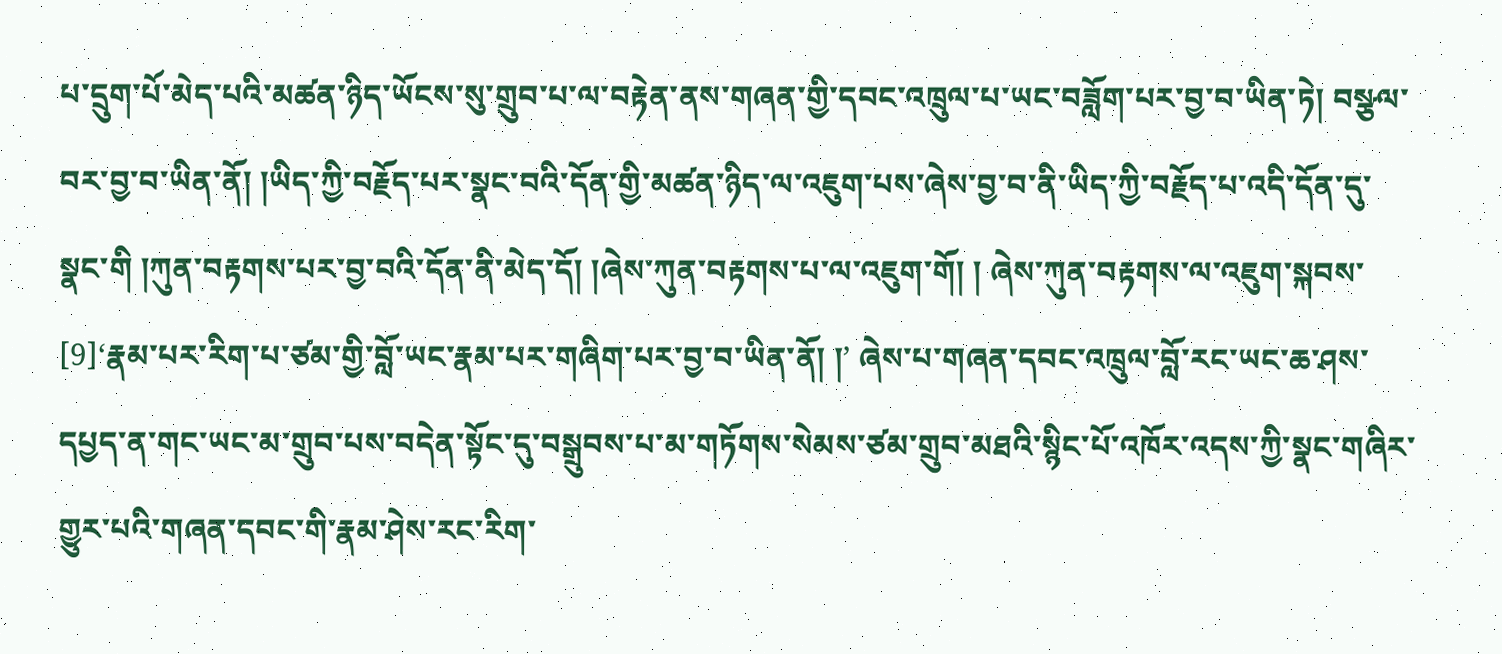པ་དྲུག་པོ་མེད་པའི་མཚན་ཉིད་ཡོངས་སུ་གྲུབ་པ་ལ་བརྟེན་ནས་གཞན་གྱི་དབང་འཁྲུལ་པ་ཡང་བཟློག་པར་བྱ་བ་ཡིན་ཏེ། བསྩལ་བར་བྱ་བ་ཡིན་ནོ། །ཡིད་ཀྱི་བརྗོད་པར་སྣང་བའི་དོན་གྱི་མཚན་ཉིད་ལ་འཇུག་པས་ཞེས་བྱ་བ་ནི་ཡིད་ཀྱི་བརྗོད་པ་འདི་དོན་དུ་སྣང་གི །ཀུན་བརྟགས་པར་བྱ་བའི་དོན་ནི་མེད་དོ། །ཞེས་ཀུན་བརྟགས་པ་ལ་འཇུག་གོ། ། ཞེས་ཀུན་བརྟགས་ལ་འཇུག་སྐབས་ [9]‘རྣམ་པར་རིག་པ་ཙམ་གྱི་བློ་ཡང་རྣམ་པར་གཞིག་པར་བྱ་བ་ཡིན་ནོ། །’ ཞེས་པ་གཞན་དབང་འཁྲུལ་བློ་རང་ཡང་ཆ་ཤས་དཔྱད་ན་གང་ཡང་མ་གྲུབ་པས་བདེན་སྟོང་དུ་བསྒྲུབས་པ་མ་གཏོགས་སེམས་ཙམ་གྲུབ་མཐའི་སྙིང་པོ་འཁོར་འདས་ཀྱི་སྣང་གཞིར་གྱུར་པའི་གཞན་དབང་གི་རྣམ་ཤེས་རང་རིག་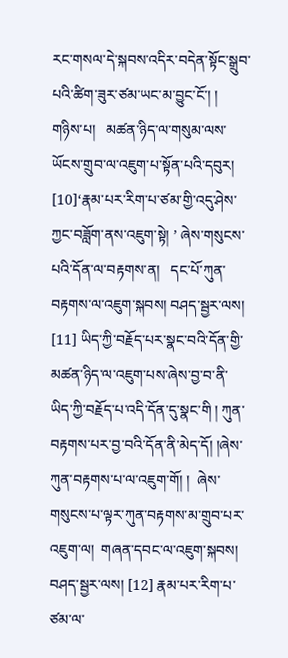རང་གསལ་དེ་སྐབས་འདིར་བདེན་སྟོང་སྒྲུབ་པའི་ཚིག་ཟུར་ཙམ་ཡང་མ་བྱུང་ངོ་། །
གཉིས་པ།   མཚན་ཉིད་ལ་གསུམ་ལས་ཡོངས་གྲུབ་ལ་འཇུག་པ་སྟོན་པའི་དབུར། [10]‘རྣམ་པར་རིག་པ་ཙམ་གྱི་འདུ་ཤེས་ཀྱང་བཟློག་ནས་འཇུག་སྟེ། ’ ཞེས་གསུངས་པའི་དོན་ལ་བརྟགས་ན།   དང་པོ་ཀུན་བརྟགས་ལ་འཇུག་སྐབས། བཤད་སྦྱར་ལས། [11] ཡིད་ཀྱི་བརྗོད་པར་སྣང་བའི་དོན་གྱི་མཚན་ཉིད་ལ་འཇུག་པས་ཞེས་བྱ་བ་ནི་ཡིད་ཀྱི་བརྗོད་པ་འདི་དོན་དུ་སྣང་གི ། ཀུན་བརྟགས་པར་བྱ་བའི་དོན་ནི་མེད་དོ། །ཞེས་ཀུན་བརྟགས་པ་ལ་འཇུག་གོ། །  ཞེས་གསུངས་པ་ལྟར་ཀུན་བརྟགས་མ་གྲུབ་པར་འཇུག་ལ།  གཞན་དབང་ལ་འཇུག་སྐབས། བཤད་སྦྱར་ལས། [12] རྣམ་པར་རིག་པ་ཙམ་ལ་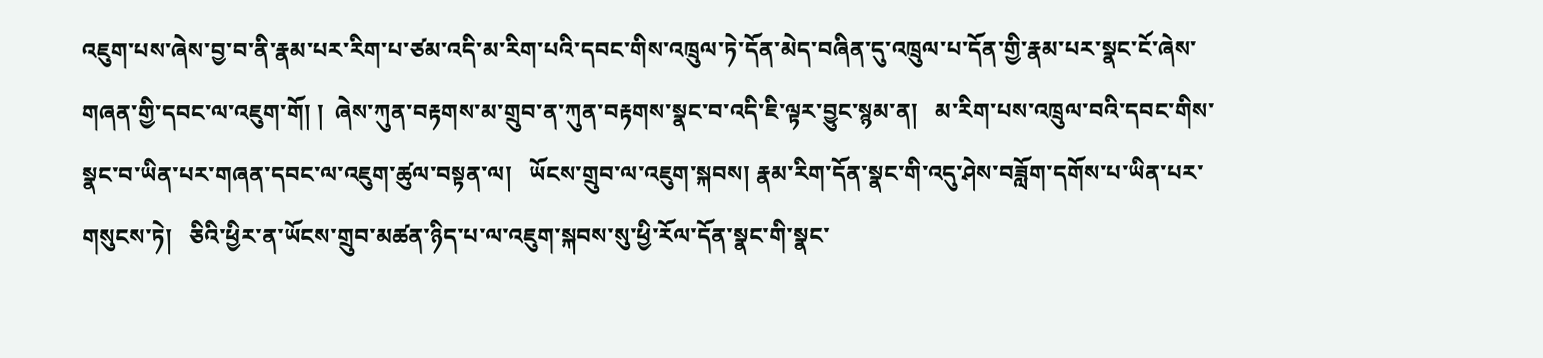འཇུག་པས་ཞེས་བྱ་བ་ནི་རྣམ་པར་རིག་པ་ཙམ་འདི་མ་རིག་པའི་དབང་གིས་འཁྲུལ་ཏེ་དོན་མེད་བཞིན་དུ་འཁྲུལ་པ་དོན་གྱི་རྣམ་པར་སྣང་ངོ་ཞེས་གཞན་གྱི་དབང་ལ་འཇུག་གོ། །  ཞེས་ཀུན་བརྟགས་མ་གྲུབ་ན་ཀུན་བརྟགས་སྣང་བ་འདི་ཇི་ལྟར་བྱུང་སྙམ་ན།   མ་རིག་པས་འཁྲུལ་བའི་དབང་གིས་སྣང་བ་ཡིན་པར་གཞན་དབང་ལ་འཇུག་ཚུལ་བསྟན་ལ།   ཡོངས་གྲུབ་ལ་འཇུག་སྐབས། རྣམ་རིག་དོན་སྣང་གི་འདུ་ཤེས་བཟློག་དགོས་པ་ཡིན་པར་གསུངས་ཏེ།   ཅིའི་ཕྱིར་ན་ཡོངས་གྲུབ་མཚན་ཉིད་པ་ལ་འཇུག་སྐབས་སུ་ཕྱི་རོལ་དོན་སྣང་གི་སྣང་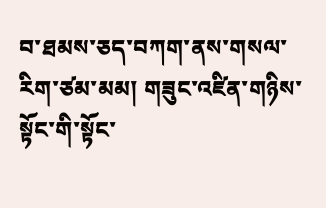བ་ཐམས་ཅད་བཀག་ནས་གསལ་རིག་ཙམ་མམ། གཟུང་འཛིན་གཉིས་སྟོང་གི་སྟོང་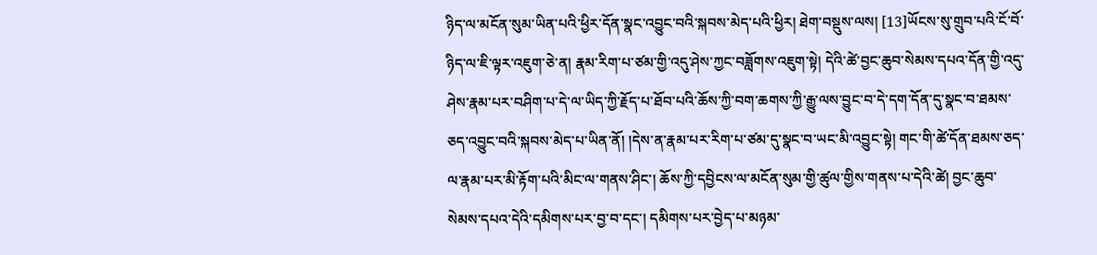ཉིད་ལ་མངོན་སུམ་ཡིན་པའི་ཕྱིར་དོན་སྣང་འབྱུང་བའི་སྐབས་མེད་པའི་ཕྱིར། ཐེག་བསྡུས་ལས། [13]ཡོངས་སུ་གྲུབ་པའི་ངོ་བོ་ཉིད་ལ་ཇི་ལྟར་འཇུག་ཅེ་ན། རྣམ་རིག་པ་ཙམ་གྱི་འདུ་ཤེས་ཀྱང་བཟློགས་འཇུག་སྟེ། དེའི་ཚེ་བྱང་ཆུབ་སེམས་དཔའ་དོན་གྱི་འདུ་ཤེས་རྣམ་པར་བཤིག་པ་དེ་ལ་ཡིད་ཀྱི་རྗོད་པ་ཐོབ་པའི་ཆོས་ཀྱི་བག་ཆགས་ཀྱི་རྒྱུ་ལས་བྱུང་བ་དེ་དག་དོན་དུ་སྣང་བ་ཐམས་ཅད་འབྱུང་བའི་སྐབས་མེད་པ་ཡིན་ནོ། །དེས་ན་རྣམ་པར་རིག་པ་ཙམ་དུ་སྣང་བ་ཡང་མི་འབྱུང་སྟེ། གང་གི་ཚེ་དོན་ཐམས་ཅད་ལ་རྣམ་པར་མི་རྟོག་པའི་མིང་ལ་གནས་ཤིང་། ཆོས་ཀྱི་དབྱིངས་ལ་མངོན་སུམ་གྱི་ཚུལ་གྱིས་གནས་པ་དེའི་ཚེ། བྱང་ཆུབ་སེམས་དཔའ་དེའི་དམིགས་པར་བྱ་བ་དང་། དམིགས་པར་བྱེད་པ་མཉམ་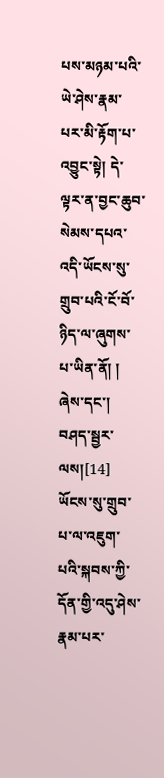པས་མཉམ་པའི་ཡེ་ཤེས་རྣམ་པར་མི་རྟོག་པ་འབྱུང་སྟེ། དེ་ལྟར་ན་བྱང་ཆུབ་སེམས་དཔའ་འདི་ཡོངས་སུ་གྲུབ་པའི་ངོ་བོ་ཉིད་ལ་ཞུགས་པ་ཡིན་ནོ། །  ཞེས་དང་།    བཤད་སྦྱར་ལས།[14] ཡོངས་སུ་གྲུབ་པ་ལ་འཇུག་པའི་སྐབས་ཀྱི་དོན་གྱི་འདུ་ཤེས་རྣམ་པར་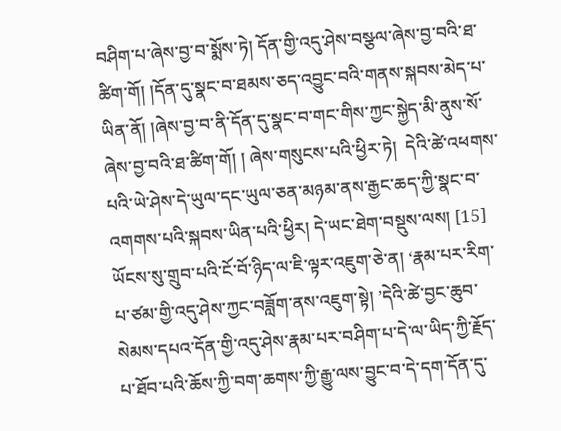བཤིག་པ་ཞེས་བྱ་བ་སྨོས་ཏེ། དོན་གྱི་འདུ་ཤེས་བསྩལ་ཞེས་བྱ་བའི་ཐ་ཚིག་གོ། །དོན་དུ་སྣང་བ་ཐམས་ཅད་འབྱུང་བའི་གནས་སྐབས་མེད་པ་ཡིན་ནོ། །ཞེས་བྱ་བ་ནི་དོན་དུ་སྣང་བ་གང་གིས་ཀྱང་སྐྱེད་མི་ནུས་སོ་ཞེས་བྱ་བའི་ཐ་ཚིག་གོ། ། ཞེས་གསུངས་པའི་ཕྱིར་ཏེ།  དེའི་ཚེ་འཕགས་པའི་ཡེ་ཤེས་དེ་ཡུལ་དང་ཡུལ་ཅན་མཉམ་ནས་རྒྱང་ཆད་ཀྱི་སྣང་བ་འགགས་པའི་སྐབས་ཡིན་པའི་ཕྱིར། དེ་ཡང་ཐེག་བསྡུས་ལས། [15] ཡོངས་སུ་གྲུབ་པའི་ངོ་བོ་ཉིད་ལ་ཇི་ལྟར་འཇུག་ཅེ་ན། ‘རྣམ་པར་རིག་པ་ཙམ་གྱི་འདུ་ཤེས་ཀྱང་བཟློག་ནས་འཇུག་སྟེ། ’དེའི་ཚེ་བྱང་ཆུབ་སེམས་དཔའ་དོན་གྱི་འདུ་ཤེས་རྣམ་པར་བཤིག་པ་དེ་ལ་ཡིད་ཀྱི་རྗོད་པ་ཐོབ་པའི་ཆོས་ཀྱི་བག་ཆགས་ཀྱི་རྒྱུ་ལས་བྱུང་བ་དེ་དག་དོན་དུ་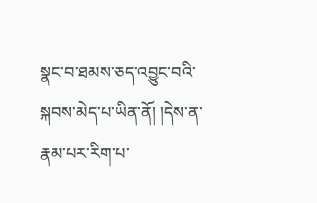སྣང་བ་ཐམས་ཅད་འབྱུང་བའི་སྐབས་མེད་པ་ཡིན་ནོ། །དེས་ན་རྣམ་པར་རིག་པ་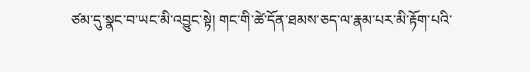ཙམ་དུ་སྣང་བ་ཡང་མི་འབྱུང་སྟེ། གང་གི་ཚེ་དོན་ཐམས་ཅད་ལ་རྣམ་པར་མི་རྟོག་པའི་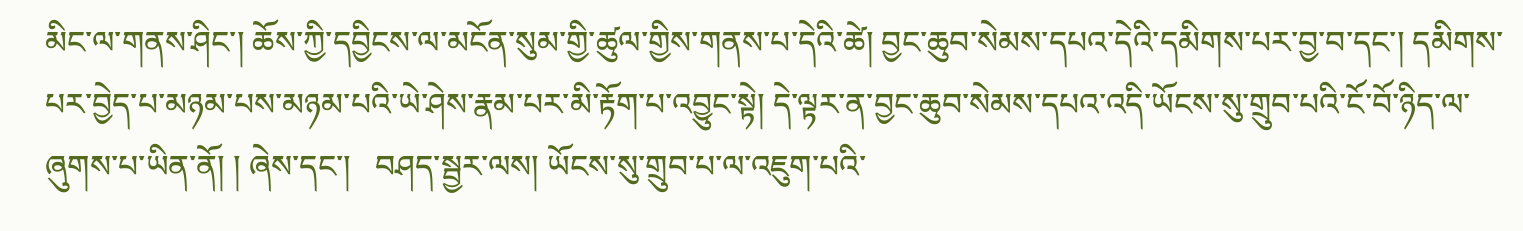མིང་ལ་གནས་ཤིང་། ཆོས་ཀྱི་དབྱིངས་ལ་མངོན་སུམ་གྱི་ཚུལ་གྱིས་གནས་པ་དེའི་ཚེ། བྱང་ཆུབ་སེམས་དཔའ་དེའི་དམིགས་པར་བྱ་བ་དང་། དམིགས་པར་བྱེད་པ་མཉམ་པས་མཉམ་པའི་ཡེ་ཤེས་རྣམ་པར་མི་རྟོག་པ་འབྱུང་སྟེ། དེ་ལྟར་ན་བྱང་ཆུབ་སེམས་དཔའ་འདི་ཡོངས་སུ་གྲུབ་པའི་ངོ་བོ་ཉིད་ལ་ཞུགས་པ་ཡིན་ནོ། ། ཞེས་དང་།   བཤད་སྦྱར་ལས། ཡོངས་སུ་གྲུབ་པ་ལ་འཇུག་པའི་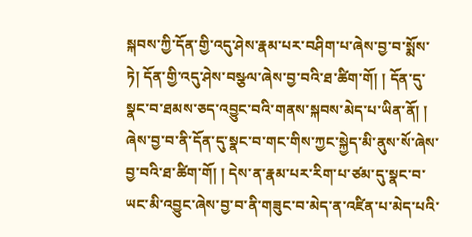སྐབས་ཀྱི་དོན་གྱི་འདུ་ཤེས་རྣམ་པར་བཤིག་པ་ཞེས་བྱ་བ་སྨོས་ཏེ། དོན་གྱི་འདུ་ཤེས་བསྩལ་ཞེས་བྱ་བའི་ཐ་ཚིག་གོ། ། དོན་དུ་སྣང་བ་ཐམས་ཅད་འབྱུང་བའི་གནས་སྐབས་མེད་པ་ཡིན་ནོ། ། ཞེས་བྱ་བ་ནི་དོན་དུ་སྣང་བ་གང་གིས་ཀྱང་སྐྱེད་མི་ནུས་སོ་ཞེས་བྱ་བའི་ཐ་ཚིག་གོ། ། དེས་ན་རྣམ་པར་རིག་པ་ཙམ་དུ་སྣང་བ་ཡང་མི་འབྱུང་ཞེས་བྱ་བ་ནི་གཟུང་བ་མེད་ན་འཛིན་པ་མེད་པའི་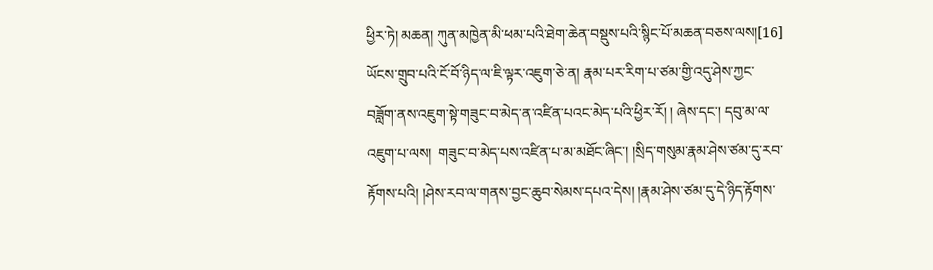ཕྱིར་ཏེ། མཆན། ཀུན་མཁྱེན་མི་ཕམ་པའི་ཐེག་ཆེན་བསྡུས་པའི་སྙིང་པོ་མཆན་བཅས་ལས།[16] ཡོངས་གྲུབ་པའི་ངོ་བོ་ཉིད་ལ་ཇི་ལྟར་འཇུག་ཅེ་ན། རྣམ་པར་རིག་པ་ཙམ་གྱི་འདུ་ཤེས་ཀྱང་བཟློག་ནས་འཇུག་སྟེ་གཟུང་བ་མེད་ན་འཛིན་པའང་མེད་པའི་ཕྱིར་རོ། ། ཞེས་དང་། དབུ་མ་ལ་འཇུག་པ་ལས།  གཟུང་བ་མེད་པས་འཛིན་པ་མ་མཐོང་ཞིང་། །སྲིད་གསུམ་རྣམ་ཤེས་ཙམ་དུ་རབ་རྟོགས་པའི། །ཤེས་རབ་ལ་གནས་བྱང་ཆུབ་སེམས་དཔའ་དེས། །རྣམ་ཤེས་ཙམ་དུ་དེ་ཉིད་རྟོགས་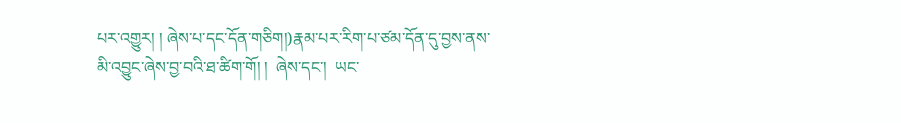པར་འགྱུར། ། ཞེས་པ་དང་དོན་གཅིག།)རྣམ་པར་རིག་པ་ཙམ་དོན་དུ་བྱས་ནས་མི་འབྱུང་ཞེས་བྱ་བའི་ཐ་ཚིག་གོ། །  ཞེས་དང་།  ཡང་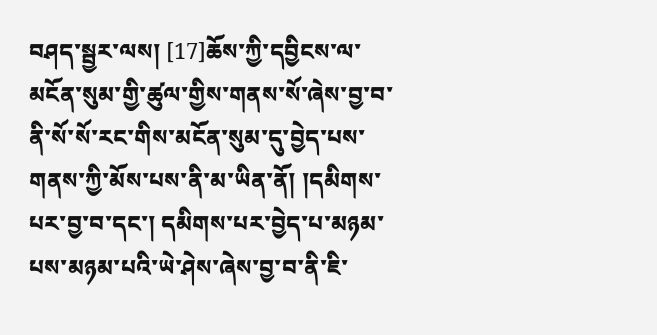བཤད་སྦྱར་ལས། [17]ཆོས་ཀྱི་དབྱིངས་ལ་མངོན་སུམ་གྱི་ཚུལ་གྱིས་གནས་སོ་ཞེས་བྱ་བ་ནི་སོ་སོ་རང་གིས་མངོན་སུམ་དུ་བྱེད་པས་གནས་ཀྱི་མོས་པས་ནི་མ་ཡིན་ནོ། །དམིགས་པར་བྱ་བ་དང་། དམིགས་པར་བྱེད་པ་མཉམ་པས་མཉམ་པའི་ཡེ་ཤེས་ཞེས་བྱ་བ་ནི་ཇི་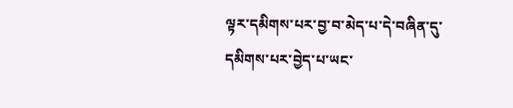ལྟར་དམིགས་པར་བྱ་བ་མེད་པ་དེ་བཞིན་དུ་དམིགས་པར་བྱེད་པ་ཡང་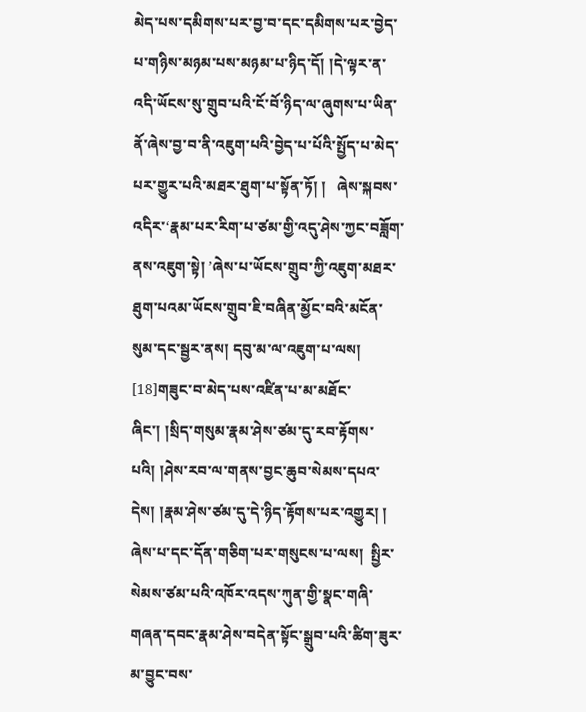མེད་པས་དམིགས་པར་བྱ་བ་དང་དམིགས་པར་བྱེད་པ་གཉིས་མཉམ་པས་མཉམ་པ་ཉིད་དོ། །དེ་ལྟར་ན་འདི་ཡོངས་སུ་གྲུབ་པའི་ངོ་བོ་ཉིད་ལ་ཞུགས་པ་ཡིན་ནོ་ཞེས་བྱ་བ་ནི་འཇུག་པའི་བྱེད་པ་པོའི་སྤྱོད་པ་མེད་པར་གྱུར་པའི་མཐར་ཐུག་པ་སྟོན་ཏོ། །   ཞེས་སྐབས་འདིར་‘རྣམ་པར་རིག་པ་ཙམ་གྱི་འདུ་ཤེས་ཀྱང་བཟློག་ནས་འཇུག་སྟེ། ’ཞེས་པ་ཡོངས་གྲུབ་ཀྱི་འཇུག་མཐར་ཐུག་པའམ་ཡོངས་གྲུབ་ཇི་བཞིན་མྱོང་བའི་མངོན་སུམ་དང་སྦྱར་ནས། དབུ་མ་ལ་འཇུག་པ་ལས།   [18]གཟུང་བ་མེད་པས་འཛིན་པ་མ་མཐོང་ཞིང་། །སྲིད་གསུམ་རྣམ་ཤེས་ཙམ་དུ་རབ་རྟོགས་པའི། །ཤེས་རབ་ལ་གནས་བྱང་ཆུབ་སེམས་དཔའ་དེས། །རྣམ་ཤེས་ཙམ་དུ་དེ་ཉིད་རྟོགས་པར་འགྱུར། ། ཞེས་པ་དང་དོན་གཅིག་པར་གསུངས་པ་ལས།  སྤྱིར་སེམས་ཙམ་པའི་འཁོར་འདས་ཀུན་གྱི་སྣང་གཞི་གཞན་དབང་རྣམ་ཤེས་བདེན་སྟོང་སྒྲུབ་པའི་ཚིག་ཟུར་མ་བྱུང་བས་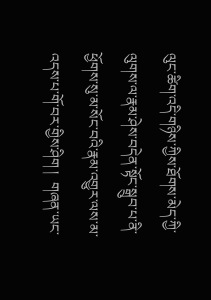ལུང་ཚིག་འདི་གཉིས་ཀྱིས་ཐོགས་མེད་ཀྱི་ལུགས་ལ་རྣམ་ཤེས་བདེན་སྟོང་སྒྲུབ་པ་ནི་ཕྱོགས་སུ་མ་སོང་བའི་རྣམ་འགྱུར་ལས་མ་འདས་པ་གོ་བར་གྱིས་ཤིག །  གཞན་ཡང་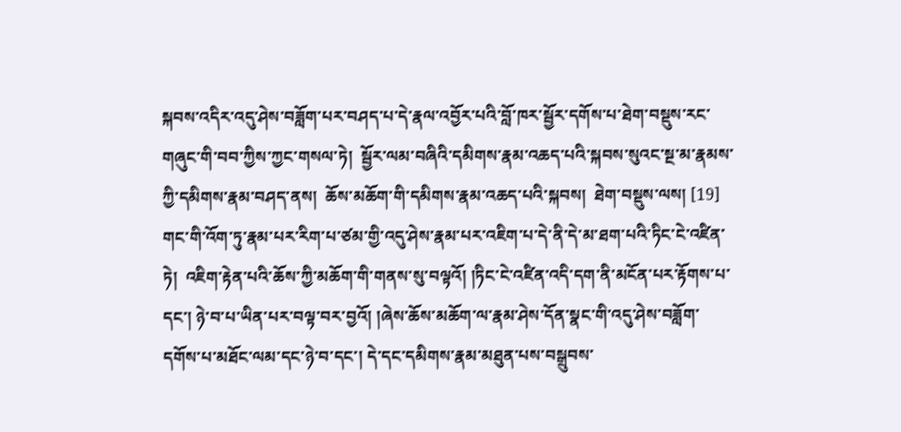སྐབས་འདིར་འདུ་ཤེས་བཟློག་པར་བཤད་པ་དེ་རྣལ་འབྱོར་པའི་བློ་ཁར་སྦྱོར་དགོས་པ་ཐེག་བསྡུས་རང་གཞུང་གི་བབ་ཀྱིས་ཀྱང་གསལ་ཏེ།  སྦྱོར་ལམ་བཞིའི་དམིགས་རྣམ་འཆད་པའི་སྐབས་སུའང་སྔ་མ་རྣམས་ཀྱི་དམིགས་རྣམ་བཤད་ནས།  ཆོས་མཆོག་གི་དམིགས་རྣམ་འཆད་པའི་སྐབས།  ཐེག་བསྡུས་ལས། [19]  གང་གི་འོག་ཏུ་རྣམ་པར་རིག་པ་ཙམ་གྱི་འདུ་ཤེས་རྣམ་པར་འཇིག་པ་དེ་ནི་དེ་མ་ཐག་པའི་ཏིང་ངེ་འཛིན་ཏེ།  འཇིག་རྟེན་པའི་ཆོས་ཀྱི་མཆོག་གི་གནས་སུ་བལྟའོ། །ཏིང་ངེ་འཛིན་འདི་དག་ནི་མངོན་པར་རྟོགས་པ་དང་། ཉེ་བ་པ་ཡིན་པར་བལྟ་བར་བྱའོ། །ཞེས་ཆོས་མཆོག་ལ་རྣམ་ཤེས་དོན་སྣང་གི་འདུ་ཤེས་བཟློག་དགོས་པ་མཐོང་ལམ་དང་ཉེ་བ་དང་། དེ་དང་དམིགས་རྣམ་མཐུན་པས་བསྒྲུབས་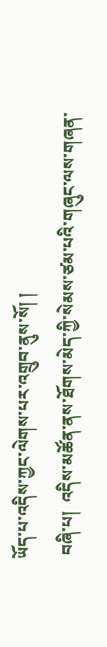ཡོད་པ་འདིས་ཀྱང་ལེགས་པར་འགྲུབ་ནུས་སོ། །
 བཞི་པ།  འདིས་མཚོན་ནས་ཐོགས་མེད་ཀྱི་སེམས་ཙམ་པའི་གཞུང་ལས་གཞན་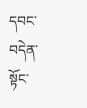དབང་བདེན་སྟོང་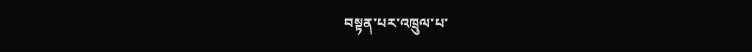བསྟན་པར་འཁྲུལ་པ་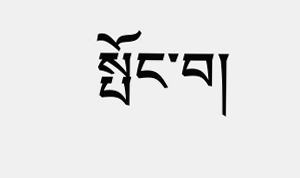སྤོང་བ།